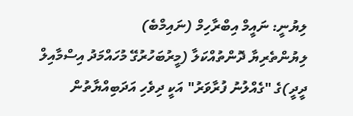ލިޔުނީ: ނައީމް އިބްރާހިމް (ނައިމްބެ)
ލިޔުންތެރިޔާ ދޮންތުއްކަލާ (މީރުބަހުރުގޭ މުހައްމަދު އިސްމާއިލް ދީދީ)ގެ "ގެއްލުނު ފުރާވަރު" އަކީ ދިވެހި އަދަބިއްޔާތުން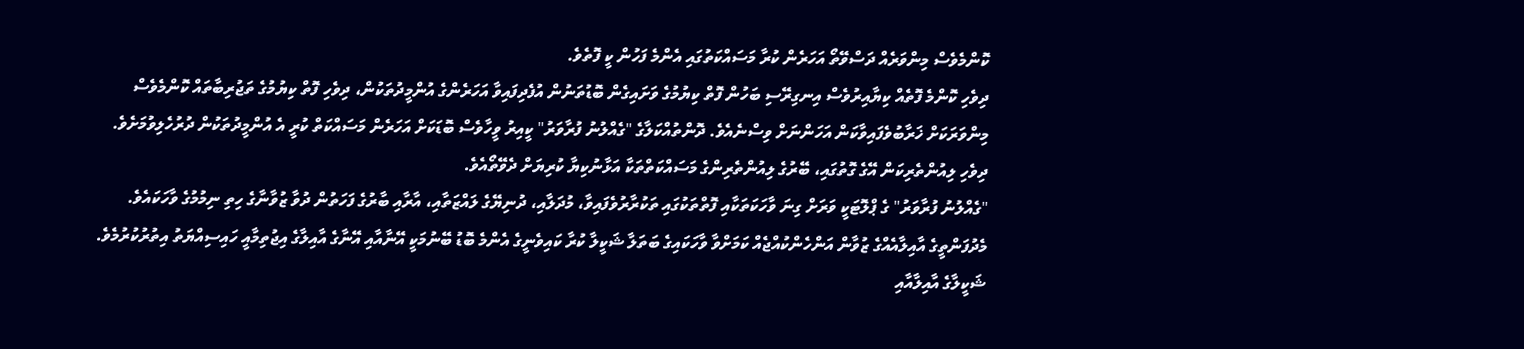ކޮންމެވެސް މިންވަރެއް ދަސްވޭތޯ އަހަރެން ކުރާ މަސައްކަތުގައި އެންމެ ފަހުން ކީ ފޮތެވެ.
ދިވެހި ކޮންމެ ފޮތެއް ކިޔާއިރުވެސް އިނގިރޭސި ބަހުން ފޮތް ކިޔުމުގެ ވަށައިގެން ބޮޑުތަނުން އުފެދިފައިވާ އަހަރެންގެ އުންމީދުތަކުން، ދިވެހި ފޮތް ކިޔުމުގެ ތަޖުރިބާތައް ކޮންމެވެސް މިންވަރަކަށް ޚަރާބުވެފައިވާކަން އަހަންނަށް ވިސްނެއެވެ. ދޮންތުއްކަލާގެ "ގެއްލުނު ފުރާވަރު" ކީއިރު ވީހާވެސް ބޮޑަކަށް އަހަރެން މަސައްކަތް ކުރީ އެ އުންމީދުތަކުން ދުރުހެލިވުމަށެވެ. ދިވެހި ލިއުންތެރިކަން އޭގެ ގޮތުގައި، ބޭރުގެ ލިއުންތެރިންގެ މަސައްކަތްތަކާ އަޅާނުކިޔާ ކުރިޔަށް ދެވޭތޯއެވެ.
"ގެއްލުނު ފުރާވަރު" ގެ ޕްލޮޓަކީ ވަރަށް ގިނަ ވާހަކަތަކާއި ފޮތްތަކުގައި ތަކުރާރުވެފައިވާ، މުދަލާއި، ދުނިޔޭގެ ލައްޒަތާއި، އާރާއި ބާރުގެ ފަހަތުން ދުވާ ޒުވާނާގެ ހިތި ނިމުމުގެ ވާހަކައެވެ. މެދުފަންތީގެ އާއިލާއެއްގެ ޒުވާން އަންހެންކުއްޖެއް ކަމަށްވާ ވާހަކައިގެ ބަތަލާ ޝަކީލާ ކުރާ ކައިވެނީގެ އެންމެ ބޮޑު ބޭނުމަކީ އޭނާއާއި އޭނާގެ އާއިލާގެ އިޖުތިމާއީ ހައިސިއްޔަތު އިތުރުކުރުމެވެ. ޝަކީލާގެ އާއިލާއާއި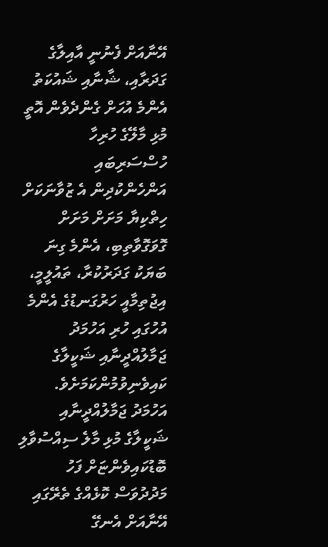އޭނާއަށް ފެނުނީ އާއިލާގެ ގަދަރާއި، ޝާނާއި ޝައުކަތު އެންމެ އުހަށް ގެންދެވެން އޮތީ މުޅި މާލޭގެ ހުރިހާ ހުސްސަރިބައި އަންހެންކުދިން އެ ޒުވާނަކަށް ހިތްކިޔާ މަށަށް މަށަށް ގޮވަގޮވާތިބި، އެންމެ ގިނަ ބަޔަކު ގަދަރުކުރާ، ތައުލީމީ، އިޖުތިމާއީ ހަރުގަނޑުގެ އެންމެ އުހުގައި ހުރި އަހުމަދު ޖަމާލުއްދީނާއި ޝަކީލާގެ ކައިވެނިވުމުންކަމަށެވެ.
އަހުމަދު ޖަމާލުއްދީނާއި ޝަކީލާގެ މުޅި މާލެ ސިއްސުވާލި ބޮޑުކައިވެންޏަށް ފަހު މަދުދުވަސް ކޮޅެއްގެ ތެރޭގައި އޭނާއަށް އެނގޭ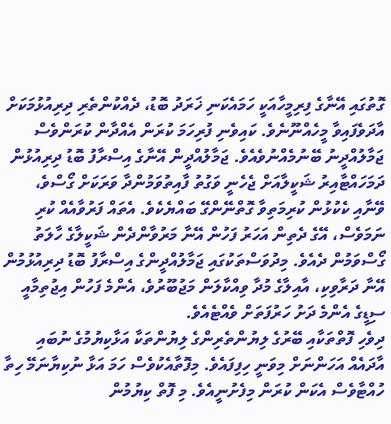ގޮތުގައި އޭނާގެ ފިރިމީހާއަކީ ހަމައެކަނި ޚަރަދު ބޮޑު، ދެއްކުންތެރި ދިރިއުޅުމަކަށް އާދަވެފައިވާ މީހެއްނޫނެވެ. ކައިވެނި ފުރިހަމަ ކުރަން އެއްދާން ކުރަންވެސް ޖަމާލުއްދީނު ބޭނުމެއްނުވެއެވެ. ޖަމާލުއްދީން އޭނާގެ އިސްރާފު ބޮޑު ދިރިއުޅުން ދަމަހައްޓާއިރު ޝަކީލާއަށް ޖެހެނީ ވަގުތު ފާއިތުވަމުންދާ ވަރަކަށް ގޯސްވެ، ވޭނާއި ކެކުޅުން ކުރިމަތިވާ ގޮތްނޭންގޭ ބައްޔެކެވެ. އެތައް ފަރުވާއެއް ކުރި ނަމަވެސް، އޭގެ ދެތިން އަހަރު ފަހުން އޭނާ މަރުވާންދެން ޝަކީލާގެ ހާލަތު ގޯސްވަމުން ދެއެވެ. މިދުވަސްތަކުގައި ޖަމާލުއްދީންގެ އިސްރާފު ބޮޑު ދިރިއުޅުމުން އޭނާ ދަރާވިކި، އާއިލާގެ މުދާ ވިއްކާލަން މަޖުބޫރުވެ، އެންމެ ފަހުން އިޖުތިމާއީ ސިޑީގެ އެންމެ ދަށު ހަރުފަތަށް ވެއްޓެއެވެ.
ދިވެހި ފޮތްތަކާއި ބޭރުގެ ލިޔުންތެރިންގެ ލިޔުންތަކާ އަޅާކިޔުމުގެ ނުބައި އާދައެއް އަހަންނަށް މިވަނީ ހިފިފައެވެ. މިފޮތާއެކުވެސް ހަމަ އަޅާ ނުކިޔާނަމޭ ހިތާ ހުއްޓާވެސް އެކަން ކުރަން މިފެށުނީއެވެ. މި ފޮތް ކިޔުމުން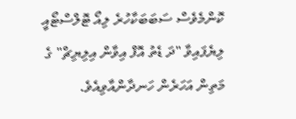ކޮންމެވެސް ސަބަބަކާހުރެ ލިއޯ ޓޮލްސްޓޯއީ ލިޔެފައިވާ "ދަ ޑެތު އޮފް އިވާން އިލިޔިޗް" ގެ މަތިން އަހަރެން ހަނދާންއާވިއެވެ.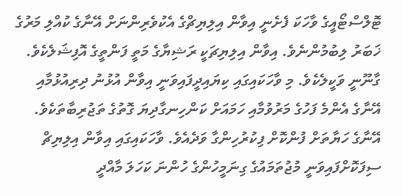ޓޮލްސްޓޯއީގެ ވާހަކަ ފެށެނީ އިވާން އިލިޔިޗްގެ އެކުވެރިންނަށް އޭނާގެ ކުއްލި މަރުގެ ޚަބަރު ލިބުމުންނެވެ. އިވާން އިލިޔިޗަކީ ރަޝިޔާގެ މަތީ ފަންތީގެ އޮފިޝަލެކެވެ. ގާނޫނީ ވަކީލެކެވެ. މި ވާހަކައިގައި ކިޔައިދީފައިވަނީ އިވާން އުޅުނު ދިރިއުޅުމާއި އޭނާގެ އެންމެ ފަހުގެ މަރުވުމާއި ހަމައަށް ކަންހިނގާދިޔަ ގޮތުގެ ތަޖުރިބާތަކެވެ. އޭނާގެ ހަޔާތަށް ފުންކޮށް ފިކުރުހިންގާ ވަދެއެވެ. ވާހަކައިގައި އިވާން އިލިޔިޗް ސިފަކޮށްފައިވަނީ މުޖުތަމައުގެ ގިނަމީހުންގެ ހުންނަ ކަހަލަ މާއްދީ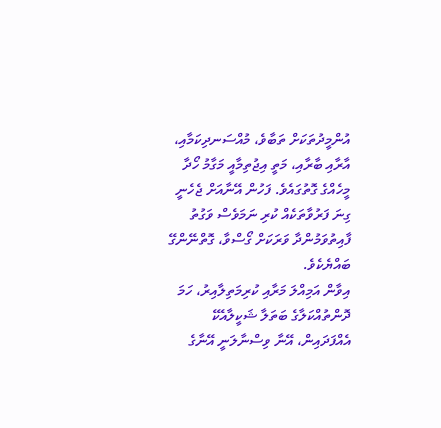އުންމީދުތަކަށް ތަބާވެ، މުއްސަނދިކަމާއި، އާރާއި ބާރާއި، މަތީ އިޖުތިމާއީ މަގާމު ހޯދާ މީހެއްގެ ގޮތުގައެވެ. ފަހުން އޭނާއަށް ޖެހެނީ ގިނަ ފަރުވާތަކެއް ކުރި ނަމަވެސް ވަގުތު ފާއިތުވަމުންދާ ވަރަކަށް ގޯސްވާ، ގޮތްނޭންގޭ ބައްޔެކެވެ.
އިވާން އަމިއްލަ މަރާއި ކުރިމަތިލާއިރު، ހަމަ ދޮންތުއްކަލާގެ ބަތަލާ ޝަކީލާއެކޭ އެއްފަދައިން، އޭނާ ވިސްނާލަނީ އޭނާގެ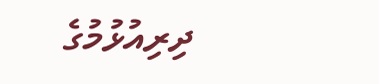ދިރިއުޅުމުގެ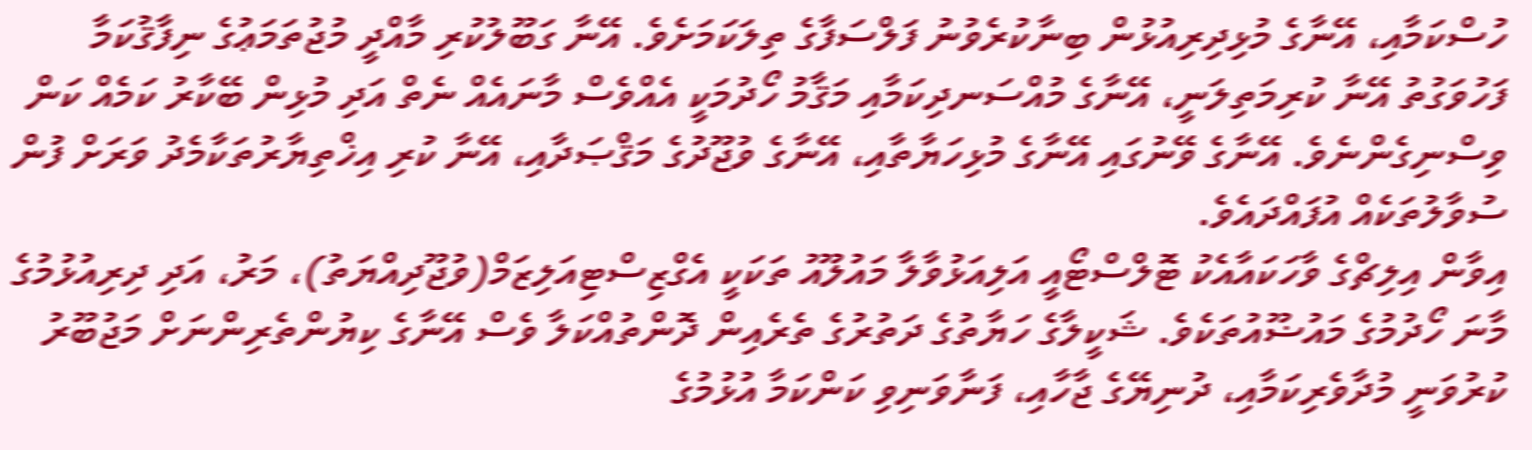ހުސްކަމާއި، އޭނާގެ މުޅިދިރިއުޅުން ބިނާކުރެވުނު ފަލްސަފާގެ ތިލަކަމަށެވެ. އޭނާ ގަބޫލުކުރި މާއްދީ މުޖުތަމަޢުގެ ނިފާޤުކަމާ ފަހުވަގުތު އޭނާ ކުރިމަތިލަނީ، އޭނާގެ މުއްސަނދިކަމާއި މަޤާމު ހޯދުމަކީ އެއްވެސް މާނައެއް ނެތް އަދި މުޅިން ބޭކާރު ކަމެއް ކަން ވިސްނިގެންނެވެ. އޭނާގެ ވޭނުގައި އޭނާގެ މުޅިހަޔާތާއި، އޭނާގެ ވުޖޫދުގެ މަޤްޞަދާއި، އޭނާ ކުރި އިޚްތިޔާރުތަކާމެދު ވަރަށް ފުން ސުވާލުތަކެއް އުފައްދައެވެ.
އިވާން އިލިޗްގެ ވާހަކައާއެކު ޓޮލްސްޓޯއީ އަލިއަޅުވާލާ މައުލޫއު ތަކަކީ އެގްޒިސްޓިއަލިޒަމް(ވުޖޫދިއްޔަތު)، މަރު، އަދި ދިރިއުޅުމުގެ މާނަ ހޯދުމުގެ މައުޟޫއުތަކެވެ. ޝަކީލާގެ ހަޔާތުގެ ދަތުރުގެ ތެރެއިން ދޮންތުއްކަލާ ވެސް އޭނާގެ ކިޔުންތެރިންނަށް މަޖުބޫރު ކުރުވަނީ މުދާވެރިކަމާއި، ދުނިޔޭގެ ޖާހާއި، ފަނާވަނިވި ކަންކަމާ އުޅުމުގެ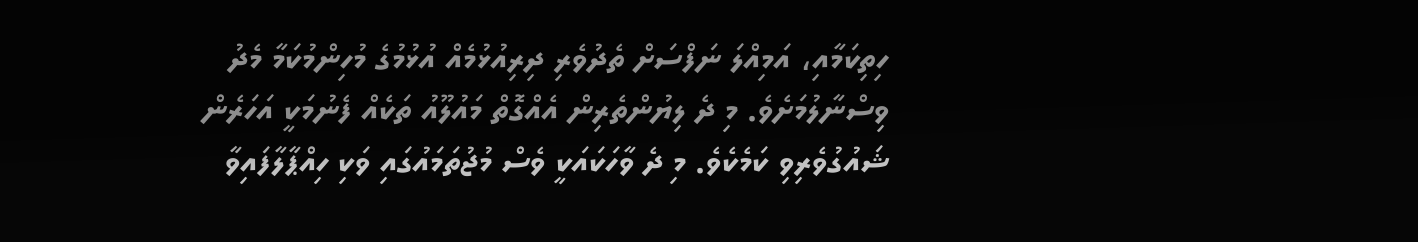ހިތިކަމާއި، އަމިއްލަ ނަފްސަށް ތެދުވެރި ދިރިއުޅުމެއް އުޅުމުގެ މުހިންމުކަމާ މެދު ވިސްނާލުމަށެވެ. މި ދެ ލިޔުންތެރިން އެއްގޮތް މައުލޫއު ތަކެއް ފެނުމަކީ އަހަރެން ޝައުގުވެރިވި ކަމެކެވެ. މި ދެ ވާހަކައަކީ ވެސް މުޖުތަމައުގައި ވަކި ހިއްޕާލާފައިވާ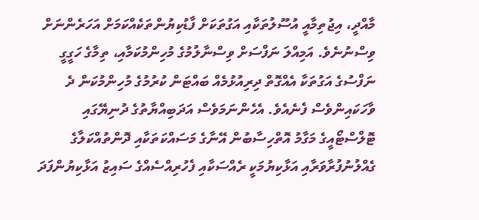މާއްދީ، އިޖުތިމާއީ އުސޫލުތަކާއި އަގުތަކަށް ފާޑުކިޔުންތަކެއްކަމަށް އަހަރެންނަށް ވިސްނުނެވެ. އަމިއްލަ ނަފްސަށް ވިސްނާލުމުގެ މުހިންމުކަމާއި، ތިމާގެ ހަގީގީ ނަފްސުގެ އަގުތަކާ އެއްގޮތް ދިރިއުޅުމެއް ބައްޓަން ކުރުމުގެ މުހިންމުކަން ދެ ވާހަކައިންވެސް ފެނެއެވެ. އެހެންނަމަވެސް އަދަބިއްޔާތުގެ ދުނިޔޭގައި ޓޮލްސްޓޯއީގެ މަގާމު އޮތްހިސާބުން އޭނާގެ މަސައްކަތަކާއި ދޮންތުއްކަލާގެ ގެއްލުނުފުރާވަރާއި އަޅާކިޔުމަކީ ރެއްސަކާއި ފެހުރިއްސެއްގެ ސައިޒު އަޅާކިޔުންފަދަ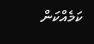ކަމެއްކަން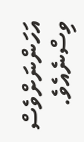އަހަންނަށްވެސް ވިސްނެއެވެ.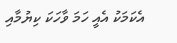އެކަމަކު އެއީ ހަމަ ވާހަކަ ކިޔުމާއި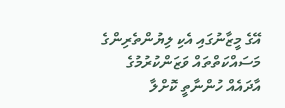އޭގެ މީޒާނުގައި އެކި ލިޔުންތެރިންގެ މަސައްކަތްތައް ވަޒަންކުރުމުގެ އާދައެއް ހުންނާތީ ކޮށްލާ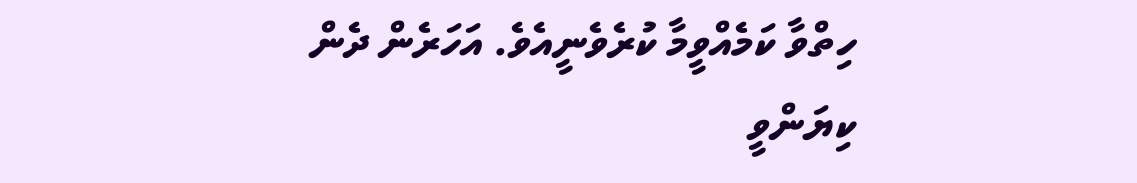ހިތްވާ ކަމެއްވީމާ ކުރެވެނީއެވެ. އަހަރެން ދެން ކިޔަންވީ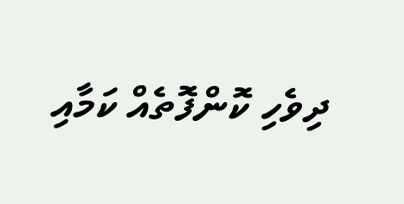ދިވެހި ކޮންފޮތެއް ކަމާއި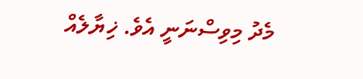މެދު މިވިސްނަނީ އެވެ. ޚިޔާލެއް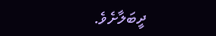ދީބަލާށެވެ.